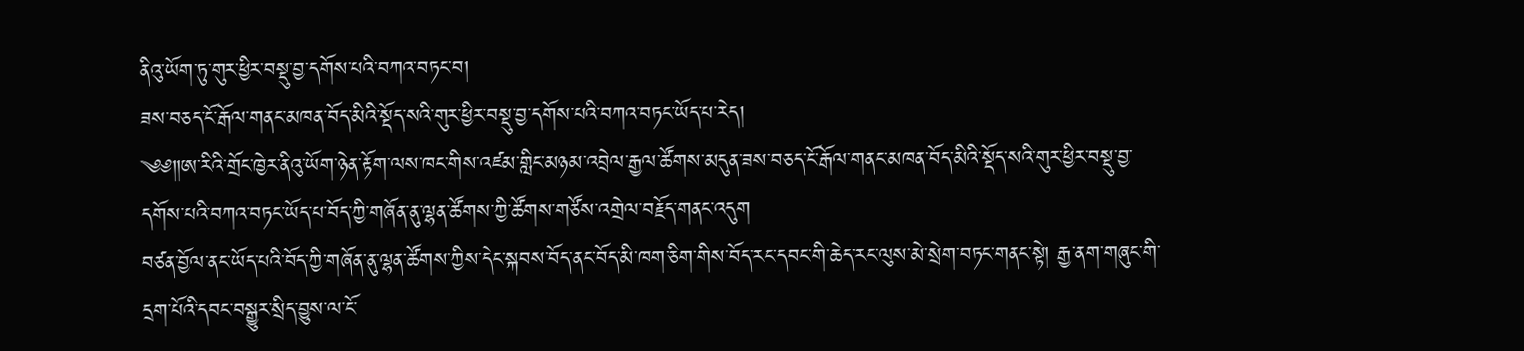ནིའུ་ཡོག་ཏུ་གུར་ཕྱིར་བསྡུ་བྱ་དགོས་པའི་བཀའ་བཏང་བ།
ཟས་བཅད་ངོ་རྒོལ་གནང་མཁན་བོད་མིའི་སྡོད་སའི་གུར་ཕྱིར་བསྡུ་བྱ་དགོས་པའི་བཀའ་བཏང་ཡོད་པ་རེད།
༄༅༎ཨ་རིའི་གྲོང་ཁྱེར་ནིའུ་ཡོག་ཉེན་རྟོག་ལས་ཁང་གིས་འཛམ་གླིང་མཉམ་འབྲེལ་རྒྱལ་ཚོགས་མདུན་ཟས་བཅད་ངོ་རྒོལ་གནང་མཁན་བོད་མིའི་སྡོད་སའི་གུར་ཕྱིར་བསྡུ་བྱ་དགོས་པའི་བཀའ་བཏང་ཡོད་པ་བོད་ཀྱི་གཞོན་ནུ་ལྷན་ཚོགས་ཀྱི་ཚོགས་གཙོས་འགྲེལ་བརྗོད་གནང་འདུག
བཙན་བྱོལ་ནང་ཡོད་པའི་བོད་ཀྱི་གཞོན་ནུ་ལྷན་ཚོགས་ཀྱིས་དེང་སྐབས་བོད་ནང་བོད་མི་ཁག་ཅིག་གིས་བོད་རང་དབང་གི་ཆེད་རང་ལུས་མེ་སྲེག་བཏང་གནང་སྟེ། རྒྱ་ནག་གཞུང་གི་དྲག་པོའི་དབང་བསྒྱུར་སྲིད་བྱུས་ལ་ངོ་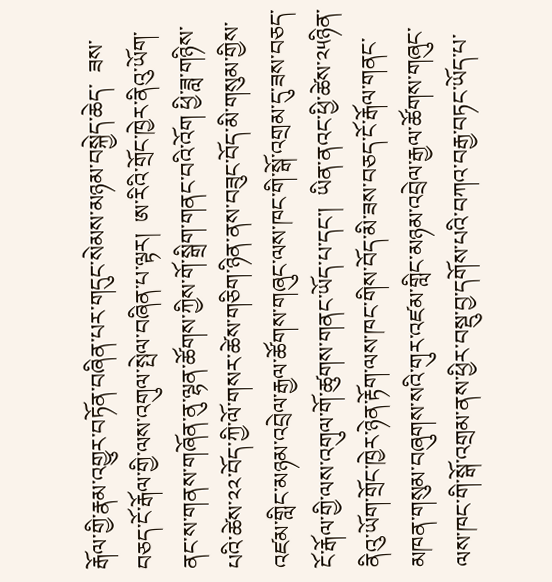རྒོལ་གྱི་རྣམ་འགྱུར་བཏོན་བཞིན་པར་གདུང་སེམས་མཉམ་བསྐྱེད་ཆེད་  ཟས་བཅད་ངོ་རྒོལ་གྱི་ལས་འགུལ་སྤེལ་བཞིན་པ་ལྟར།  ཨ་རིའི་གྲོང་ཁྱེར་ནིའུ་ཡོག་ནང་ས་གནས་གཞོན་ནུ་ལྷན་ཚོགས་ཀྱིས་གོ་སྒྲིག་གནང་བའི་འོག ཕྱི་ཟླ་གཉིས་པའི་ཚེས་༢༢་བོད་ཀྱི་ལོ་གསར་ཚེས་གཅིག་ཉིན་ནས་བཟུང་བོད་མི་གསུམ་གྱིས་འཛམ་གླིང་མཉམ་འབྲེལ་རྒྱལ་ཚོགས་གཞུང་ལས་ཁང་གི་སྒོ་འགྲམ་དུ་ཟས་བཅད་ངོ་རྒོལ་གྱི་ལས་འགུལ་གོ་ཚུགས་གནང་ཡོད་པ་དང་།  ཡིན་ནའང་ཕྱི་ཚེས་༢༥ཉིན་ནིའུ་ཡོག་གྲོང་ཁྱེར་ཉེན་རྟོག་ལས་ཁང་གིས་བོད་མི་ཟས་བཅད་ངོ་རྒོལ་གནང་མཁན་གསུམ་བཞུགས་སའི་གུར་འཛམ་གླིང་མཉམ་འབྲེལ་རྒྱལ་ཚོགས་གཞུང་ལས་ཁང་གི་སྒོ་འགྲམ་ནས་ཕྱིར་བསྡུ་བྱ་དགོས་པའི་བཀའ་བརྒྱ་བཏང་ཡོད་པ་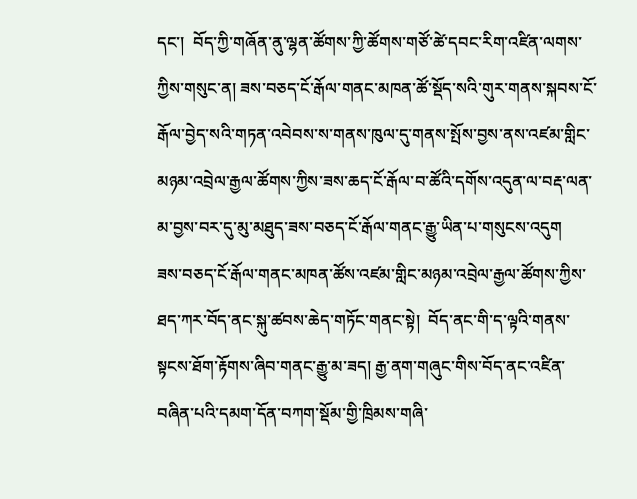དང་།  བོད་ཀྱི་གཞོན་ནུ་ལྷན་ཚོགས་ཀྱི་ཚོགས་གཙོ་ཚེ་དབང་རིག་འཛིན་ལགས་ཀྱིས་གསུང་ན། ཟས་བཅད་ངོ་རྒོལ་གནང་མཁན་ཚོ་སྡོད་སའི་གུར་གནས་སྐབས་ངོ་རྒོལ་བྱེད་སའི་གཏན་འབེབས་ས་གནས་ཁུལ་དུ་གནས་སྤོས་བྱས་ནས་འཛམ་གླིང་མཉམ་འབྲེལ་རྒྱལ་ཚོགས་ཀྱིས་ཟས་ཆད་ངོ་རྒོལ་བ་ཚོའི་དགོས་འདུན་ལ་བརྡ་ལན་མ་བྱས་བར་དུ་མུ་མཐུད་ཟས་བཅད་ངོ་རྒོལ་གནང་རྒྱུ་ཡིན་པ་གསུངས་འདུག
ཟས་བཅད་ངོ་རྒོལ་གནང་མཁན་ཚོས་འཛམ་གླིང་མཉམ་འབྲེལ་རྒྱལ་ཚོགས་ཀྱིས་ཐད་ཀར་བོད་ནང་སྐུ་ཚབས་ཆེད་གཏོང་གནང་སྟེ།  བོད་ནང་གི་ད་ལྟའི་གནས་སྟངས་ཐོག་རྟོགས་ཞིབ་གནང་རྒྱུ་མ་ཟད། རྒྱ་ནག་གཞུང་གིས་བོད་ནང་འཛིན་བཞིན་པའི་དམག་དོན་བཀག་སྡོམ་གྱི་ཁྲིམས་གཞི་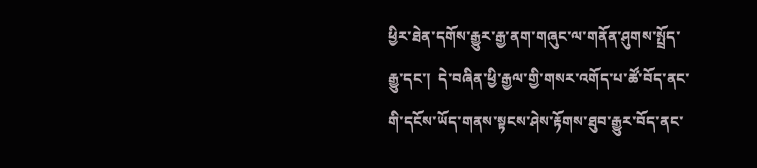ཕྱིར་ཐེན་དགོས་རྒྱུར་རྒྱ་ནག་གཞུང་ལ་གནོན་ཤུགས་སྤྲོད་རྒྱུ་དང་།  དེ་བཞིན་ཕྱི་རྒྱལ་གྱི་གསར་འགོད་པ་ཚོ་བོད་ནང་གི་དངོས་ཡོད་གནས་སྟངས་ཤེས་རྟོགས་ཐུབ་རྒྱུར་བོད་ནང་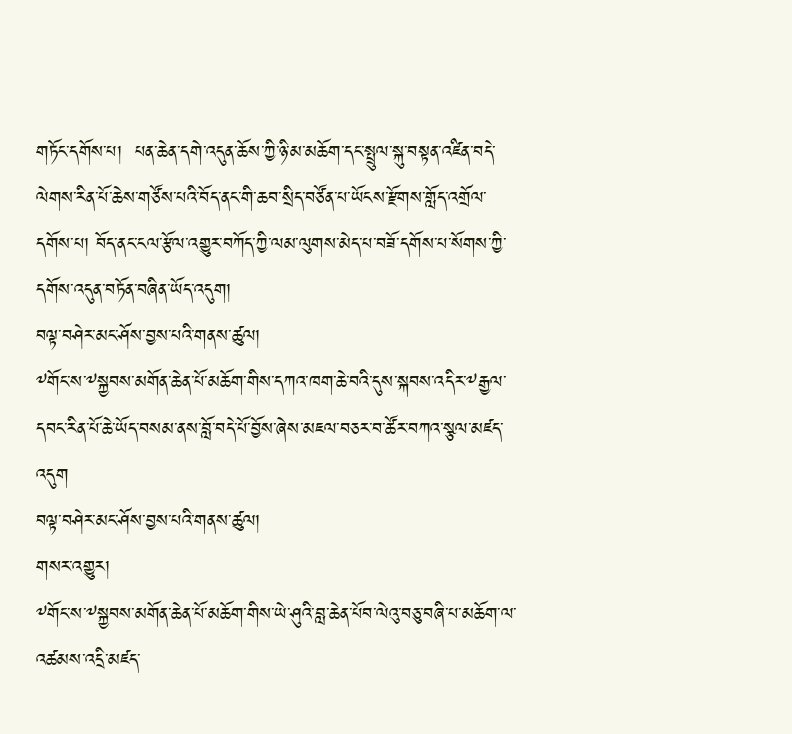གཏོང་དགོས་པ།  པན་ཆེན་དགེ་འདུན་ཆོས་ཀྱི་ཉི་མ་མཆོག་དང་སྤྲུལ་སྐུ་བསྟན་འཛིན་བདེ་ལེགས་རིན་པོ་ཆེས་གཙོས་པའི་བོད་ནང་གི་ཆབ་སྲིད་བཙོན་པ་ཡོངས་རྫོགས་གློད་འགྲོལ་དགོས་པ། བོད་ནང་ངལ་རྩོལ་འགྱུར་བཀོད་ཀྱི་ལམ་ལུགས་མེད་པ་བཟོ་དགོས་པ་སོགས་ཀྱི་དགོས་འདུན་བཏོན་བཞིན་ཡོད་འདུག།
བལྟ་བཤེར་མང་ཤོས་བྱས་པའི་གནས་ཚུལ།
༸གོང་ས་༸སྐྱབས་མགོན་ཆེན་པོ་མཆོག་གིས་དཀའ་ཁག་ཆེ་བའི་དུས་སྐབས་འདིར་༸རྒྱལ་དབང་རིན་པོ་ཆེ་ཡོད་བསམ་ནས་བློ་བདེ་པོ་བྱོས་ཞེས་མཇལ་བཅར་བ་ཚོར་བཀའ་སྩལ་མཛད་འདུག
བལྟ་བཤེར་མང་ཤོས་བྱས་པའི་གནས་ཚུལ།
གསར་འགྱུར།
༸གོང་ས་༸སྐྱབས་མགོན་ཆེན་པོ་མཆོག་གིས་ཡེ་ཤུའི་བླ་ཆེན་པོབ་ལེའུ་བཅུ་བཞི་པ་མཆོག་ལ་འཚམས་འདྲི་མཛད་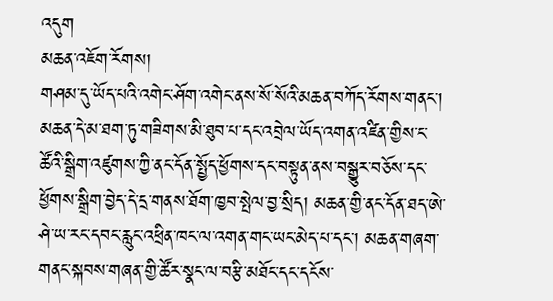འདུག
མཆན་འཇོག་རོགས།
གཤམ་དུ་ཡོད་པའི་འགེང་ཤོག་འགེང་ནས་སོ་སོའི་མཆན་བཀོད་རོགས་གནང་། མཆན་དེ་མ་ཐག་ཏུ་གཟིགས་མི་ཐུབ་པ་དང་འབྲེལ་ཡོད་འགན་འཛིན་གྱིས་ང་ཚོའི་སྒྲིག་འཛུགས་ཀྱི་ནང་དོན་སྤྱོད་ཕྱོགས་དང་བསྟུན་ནས་བསྒྱུར་བཅོས་དང་ཕྱོགས་སྒྲིག་བྱེད་དེ་དྲ་གནས་ཐོག་ཁྱབ་སྤེལ་བྱ་སྲིད། མཆན་གྱི་ནང་དོན་ཐད་ཨེ་ཤེ་ཡ་རང་དབང་རླུང་འཕྲིན་ཁང་ལ་འགན་གང་ཡང་མེད་པ་དང་། མཆན་གཞག་གནང་སྐབས་གཞན་གྱི་ཚོར་སྣང་ལ་བརྩི་མཐོང་དང་དངོས་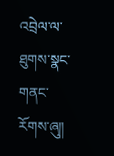འབྲེལ་ལ་ཐུགས་སྣང་གནང་རོགས་ཞུ༎